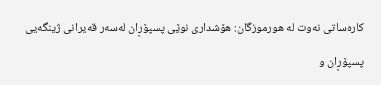کارەساتی نەوت لە هورموزگان: هۆشداری نوێی پسپۆڕان لەسەر قەیرانی ژینگەیی

پسپۆڕان و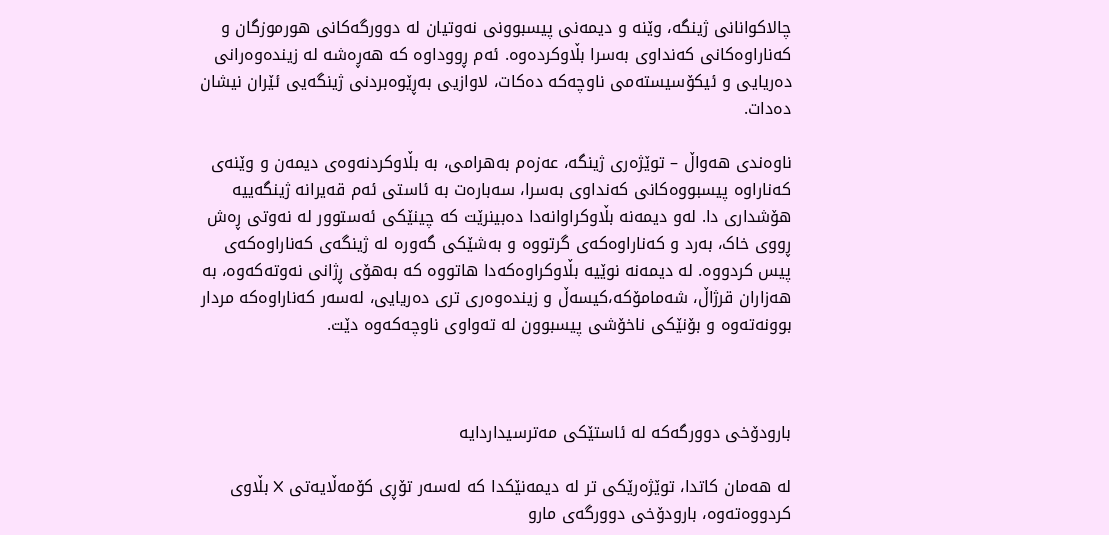چالاکوانانی ژینگە، وێنە و دیمەنی پیسبوونی نەوتیان لە دوورگەکانی هورموزگان و کەناراوەکانی کەنداوی بەسرا بڵاوکردەوە. ئەم ڕووداوە کە هەڕەشە لە زیندەوەرانی دەریایی و ئیکۆسیستەمی ناوچەکە دەکات، لاوازیی بەڕێوەبردنی ژینگەیی ئێران نیشان دەدات.

ناوەندی هەواڵ – توێژەری ژینگە، عەزەم بەهرامی، بە بڵاوکردنەوەی دیمەن و وێنەی کەناراوە پیسبووەکانی کەنداوی بەسرا، سەبارەت بە ئاستی ئەم قەیرانە ژینگەییە هۆشداری دا. لەو دیمەنە بڵاوکراوانەدا دەبینرێت کە چینێکی ئەستوور لە نەوتی ڕەش ڕووی خاک، بەرد و کەناراوەکەی گرتووە و بەشێکی گەورە لە ژینگەی کەناراوەکەی پیس کردووە. لە دیمەنە نوێیە بڵاوکراوەکەدا هاتووە کە بەهۆی ڕژانی نەوتەکەوە، بە هەزاران قرژاڵ، شەمامۆکە،کیسەڵ و زیندەوەری تری دەریایی، لەسەر کەناراوەکە مردار بوونەتەوە و بۆنێکی ناخۆشی پیسبوون لە تەواوی ناوچەکەوە دێت.



بارودۆخی دوورگەکە لە ئاستێکی مەترسیداردایە

لە هەمان کاتدا، توێژەرێکی تر لە دیمەنێکدا کە لەسەر تۆڕی کۆمەڵایەتی X بڵاوی کردووەتەوە، بارودۆخی دوورگەی مارو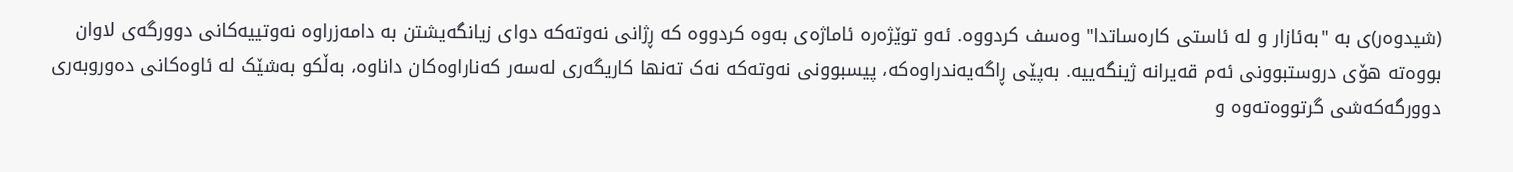(شیدوەر)ی بە "بەئازار و لە ئاستی کارەساتدا" وەسف کردووە. ئەو توێژەرە ئاماژەی بەوە کردووە کە ڕژانی نەوتەکە دوای زیانگەیشتن بە دامەزراوە نەوتییەکانی دوورگەی لاوان بووەتە هۆی دروستبوونی ئەم قەیرانە ژینگەییە. بەپێی ڕاگەیەندراوەکە، پیسبوونی نەوتەکە نەک تەنها کاریگەری لەسەر کەناراوەکان داناوە، بەڵکو بەشێک لە ئاوەکانی دەوروبەری دوورگەکەشی گرتووەتەوە و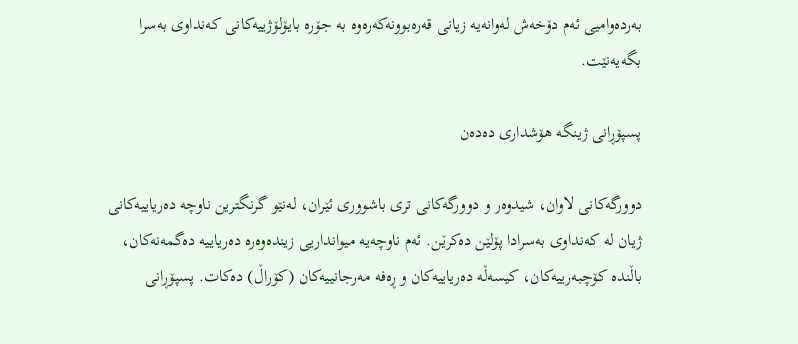بەردەوامیی ئەم دۆخەش لەوانەیە زیانی قەرەبوونەکەرەوە بە جۆرە بایۆلۆژییەکانی کەنداوی بەسرا بگەیەنێت.

پسپۆڕانی ژینگە هۆشداری دەدەن

دوورگەکانی لاوان، شیدوەر و دوورگەکانی تری باشووری ئێران، لەنێو گرنگترین ناوچە دەریاییەکانی ژیان لە کەنداوی بەسرادا پۆلێن دەکرێن. ئەم ناوچەیە میوانداریی زیندەوەرە دەریاییە دەگمەنەکان، باڵندە کۆچبەرییەکان، کیسەڵە دەریاییەکان و ڕەفە مەرجانییەکان (کۆراڵ) دەکات. پسپۆڕانی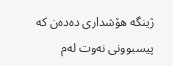ژینگە هۆشداری دەدەن کە پیسبوونی نەوت لەم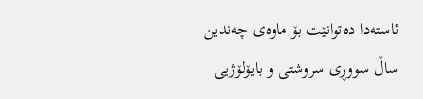ئاستەدا دەتوانێت بۆ ماوەی چەندین ساڵ سووڕی سروشتی و بایۆلۆژیی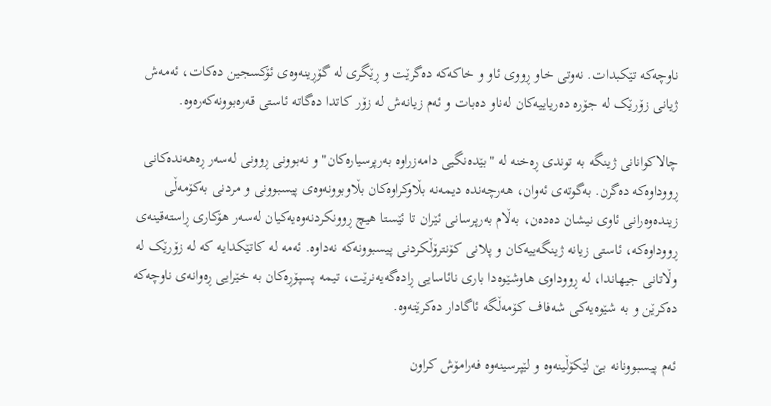ناوچەکە تێکبدات. نەوتی خاو ڕووی ئاو و خاکەکە دەگرێت و ڕێگری لە گۆڕینەوەی ئۆکسجین دەکات، ئەمەش ژیانی زۆرێک لە جۆرە دەریاییەکان لەناو دەبات و ئەم زیانەش لە زۆر کاتدا دەگاتە ئاستی قەرەبوونەکەرەوە.

چالاکوانانی ژینگە بە توندی ڕەخنە لە "بێدەنگیی دامەزراوە بەرپرسیارەکان" و نەبوونی ڕوونی لەسەر ڕەهەندەکانی ڕووداوەکە دەگرن. بەگوتەی ئەوان، هەرچەندە دیمەنە بڵاوکراوەکان بڵاوبوونەوەی پیسبوونی و مردنی بەکۆمەڵی زیندەوەرانی ئاوی نیشان دەدەن، بەڵام بەرپرسانی ئێران تا ئێستا هیچ ڕوونکردنەوەیەکیان لەسەر هۆکاری ڕاستەقینەی ڕووداوەکە، ئاستی زیانە ژینگەییەکان و پلانی کۆنترۆڵکردنی پیسبوونەکە نەداوە. ئەمە لە کاتێکدایە کە لە زۆرێک لە وڵاتانی جیهاندا، لە ڕووداوی هاوشێوەدا باری نائاسایی ڕادەگەیەنرێت، تیمە پسپۆڕەکان بە خێرایی ڕەوانەی ناوچەکە دەکرێن و بە شێوەیەکی شەفاف کۆمەڵگە ئاگادار دەکرێتەوە.

ئەم پیسبوونانە بێ لێکۆڵینەوە و لێپرسینەوە فەرامۆش کراون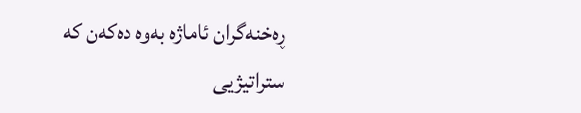ڕەخنەگران ئاماژە بەوە دەکەن کە ستراتیژیی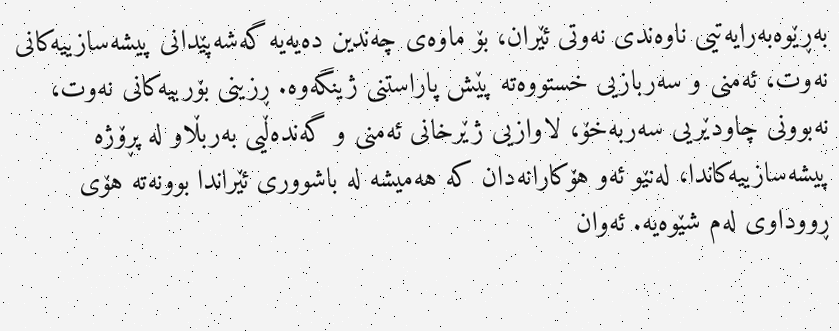بەڕێوەبەرایەتیی ناوەندی نەوتی ئێران، بۆ ماوەی چەندین دەیەیە گەشەپێدانی پیشەسازییەکانی نەوت، ئەمنی و سەربازیی خستووەتە پێش پاراستنی ژینگەوە. ڕزینی بۆرییەکانی نەوت، نەبوونی چاودێریی سەربەخۆ، لاوازیی ژێرخانی ئەمنی و گەندەڵیی بەربڵاو لە پڕۆژە پیشەسازییەکاندا، لەنێو ئەو هۆکارانەدان کە هەمیشە لە باشووری ئێراندا بوونەتە هۆی ڕووداوی لەم شێوەیە. ئەوان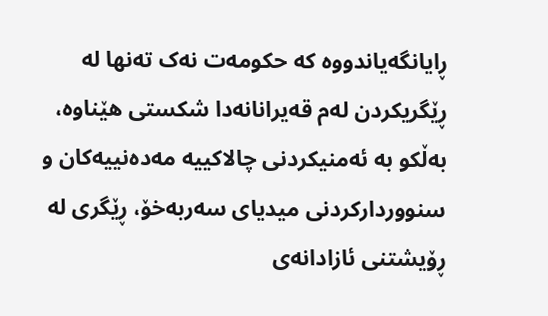ڕایانگەیاندووە کە حکومەت نەک تەنها لە ڕێگریکردن لەم قەیرانانەدا شکستی هێناوە، بەڵکو بە ئەمنیکردنی چالاکییە مەدەنییەکان و سنووردارکردنی میدیای سەربەخۆ، ڕێگری لە ڕۆیشتنی ئازادانەی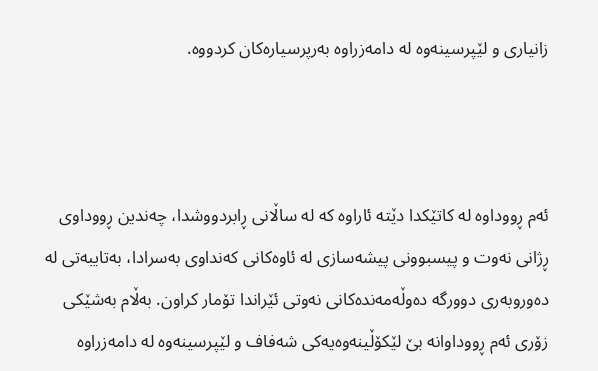زانیاری و لێپرسینەوە لە دامەزراوە بەرپرسیارەکان کردووە.



ئەم ڕووداوە لە کاتێکدا دێتە ئاراوە کە لە ساڵانی ڕابردووشدا، چەندین ڕووداوی ڕژانی نەوت و پیسبوونی پیشەسازی لە ئاوەکانی کەنداوی بەسرادا، بەتایبەتی لە دەوروبەری دوورگە دەوڵەمەندەکانی نەوتی ئێراندا تۆمار کراون. بەڵام بەشێکی زۆری ئەم ڕووداوانە بێ لێکۆڵینەوەیەکی شەفاف و لێپرسینەوە لە دامەزراوە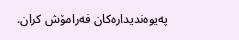پەیوەندیدارەکان فەرامۆش کران.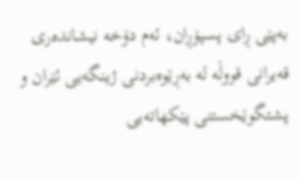بەپێی ڕای پسپۆڕان، ئەم دۆخە نیشاندەری قەیرانی قووڵە لە بەڕێوەبردنی ژینگەیی ئێران و پشتگوێخستنی پێکهاتەیی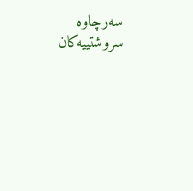سەرچاوە سروشتییەکان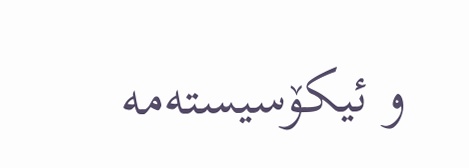و ئیکۆسیستەمە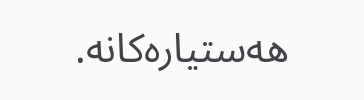هەستیارەکانە.